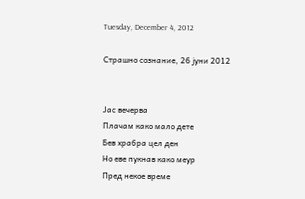Tuesday, December 4, 2012

Страшно сознание, 26 јуни 2012


Јас вечерва
Плачам како мало дете
Бев храбра цел ден
Но еве пукнав како меур
Пред некое време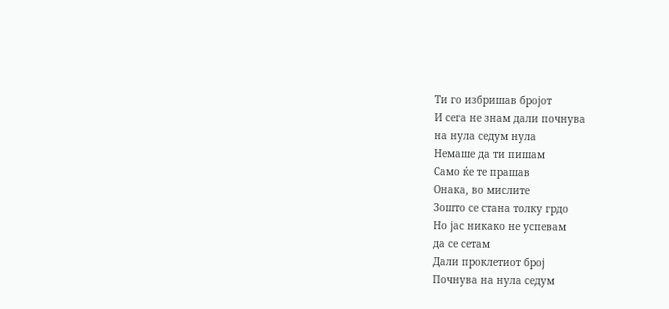Ти го избришав бројот
И сега не знам дали почнува
на нула седум нула
Немаше да ти пишам
Само ќе те прашав
Онака, во мислите
Зошто се стана толку грдо
Но јас никако не успевам
да се сетам
Дали проклетиот број
Почнува на нула седум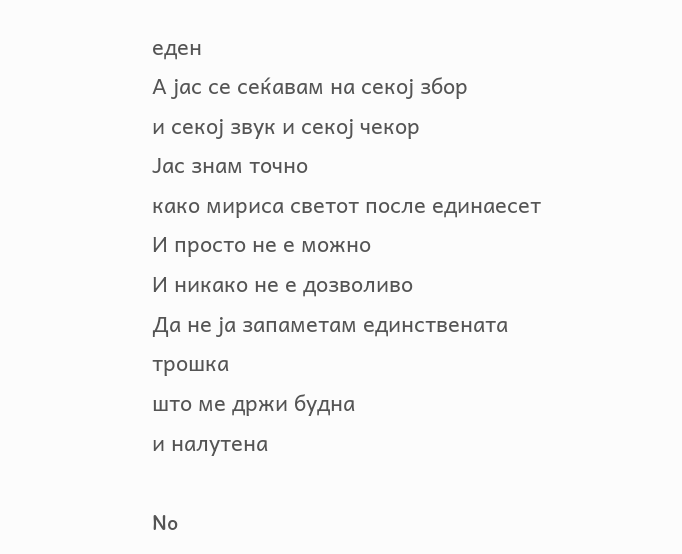еден
А јас се сеќавам на секој збор
и секој звук и секој чекор
Јас знам точно
како мириса светот после единаесет
И просто не е можно
И никако не е дозволиво
Да не ја запаметам единствената
трошка
што ме држи будна
и налутена

No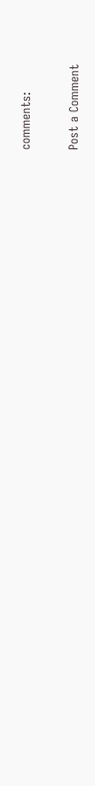comments:

Post a Comment